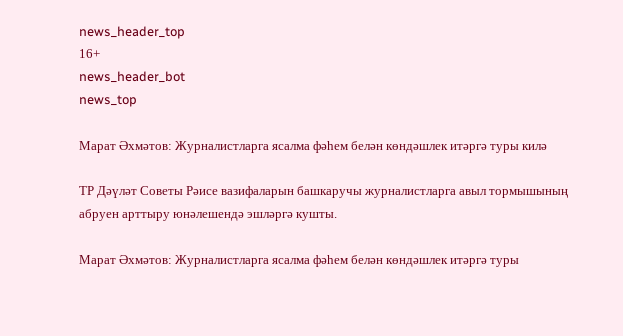news_header_top
16+
news_header_bot
news_top

Марат Әхмәтов: Журналистларга ясалма фәһем белән көндәшлек итәргә туры килә

ТР Дәүләт Советы Рәисе вазифаларын башкаручы журналистларга авыл тормышының абруен арттыру юнәлешендә эшләргә кушты.

Марат Әхмәтов: Журналистларга ясалма фәһем белән көндәшлек итәргә туры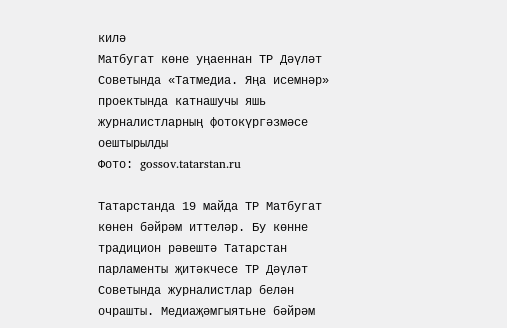килә
Матбугат көне уңаеннан ТР Дәүләт Советында «Татмедиа. Яңа исемнәр» проектында катнашучы яшь журналистларның фотокүргәзмәсе оештырылды
Фото: gossov.tatarstan.ru

Татарстанда 19 майда ТР Матбугат көнен бәйрәм иттеләр. Бу көнне традицион рәвештә Татарстан парламенты җитәкчесе ТР Дәүләт Советында журналистлар белән очрашты. Медиаҗәмгыятьне бәйрәм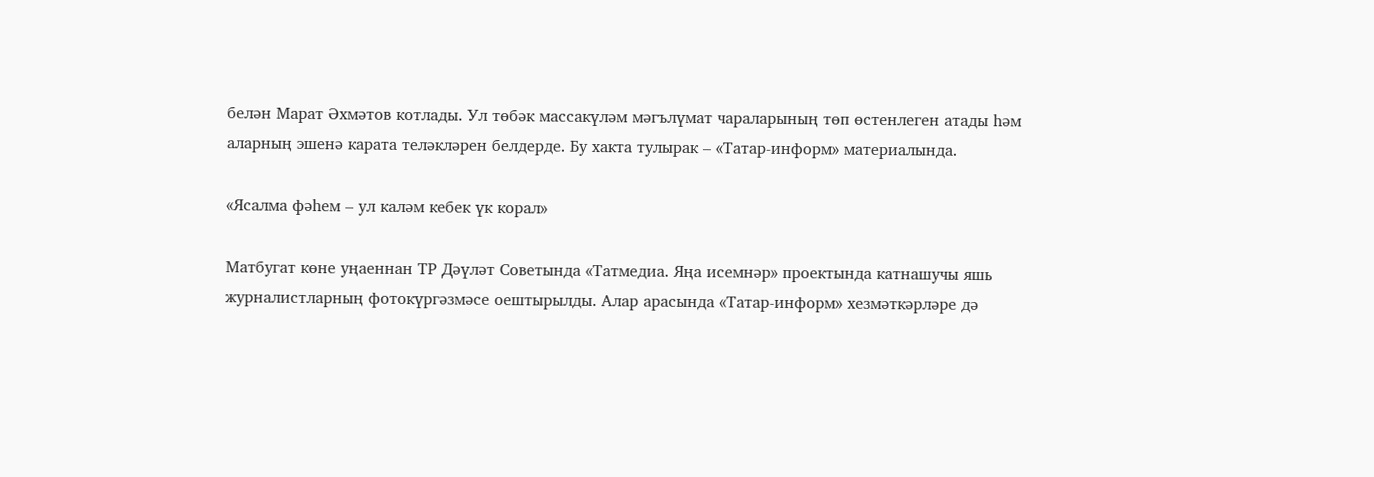белән Марат Әхмәтов котлады. Ул төбәк массакүләм мәгълүмат чараларының төп өстенлеген атады һәм аларның эшенә карата теләкләрен белдерде. Бу хакта тулырак – «Татар-информ» материалында.

«Ясалма фәһем – ул каләм кебек үк корал»

Матбугат көне уңаеннан ТР Дәүләт Советында «Татмедиа. Яңа исемнәр» проектында катнашучы яшь журналистларның фотокүргәзмәсе оештырылды. Алар арасында «Татар-информ» хезмәткәрләре дә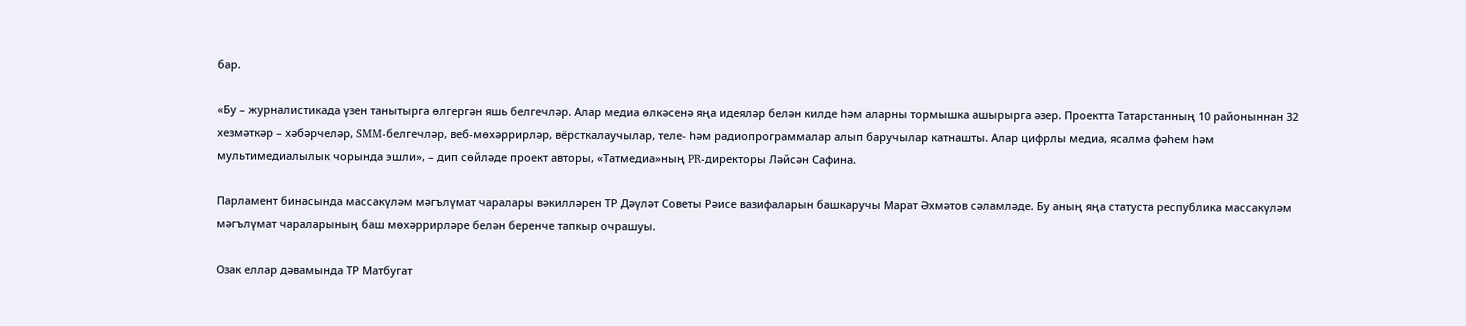бар.

«Бу – журналистикада үзен танытырга өлгергән яшь белгечләр. Алар медиа өлкәсенә яңа идеяләр белән килде һәм аларны тормышка ашырырга әзер. Проектта Татарстанның 10 районыннан 32 хезмәткәр – хәбәрчеләр, SMM-белгечләр, веб-мөхәррирләр, вёрсткалаучылар, теле- һәм радиопрограммалар алып баручылар катнашты. Алар цифрлы медиа, ясалма фәһем һәм мультимедиалылык чорында эшли», – дип сөйләде проект авторы, «Татмедиа»ның PR-директоры Ләйсән Сафина.

Парламент бинасында массакүләм мәгълүмат чаралары вәкилләрен ТР Дәүләт Советы Рәисе вазифаларын башкаручы Марат Әхмәтов сәламләде. Бу аның яңа статуста республика массакүләм мәгълүмат чараларының баш мөхәррирләре белән беренче тапкыр очрашуы.

Озак еллар дәвамында ТР Матбугат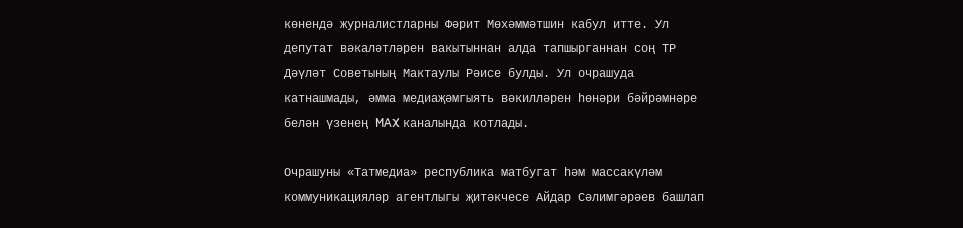көнендә журналистларны Фәрит Мөхәммәтшин кабул итте. Ул депутат вәкаләтләрен вакытыннан алда тапшырганнан соң ТР Дәүләт Советының Мактаулы Рәисе булды. Ул очрашуда катнашмады, әмма медиаҗәмгыять вәкилләрен һөнәри бәйрәмнәре белән үзенең MAX каналында котлады.

Очрашуны «Татмедиа» республика матбугат һәм массакүләм коммуникацияләр агентлыгы җитәкчесе Айдар Сәлимгәрәев башлап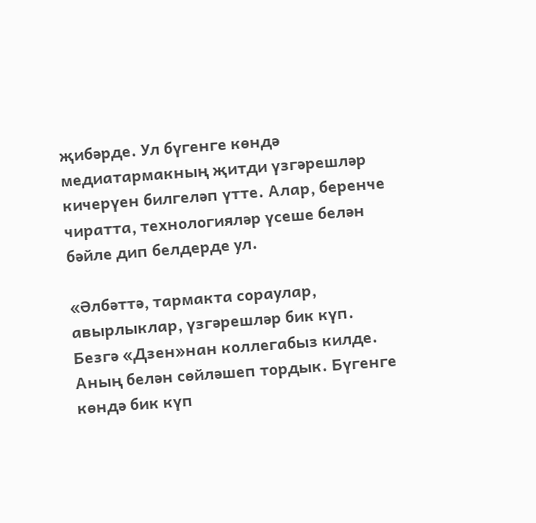җибәрде. Ул бүгенге көндә медиатармакның җитди үзгәрешләр кичерүен билгеләп үтте. Алар, беренче чиратта, технологияләр үсеше белән бәйле дип белдерде ул.

«Әлбәттә, тармакта сораулар, авырлыклар, үзгәрешләр бик күп. Безгә «Дзен»нан коллегабыз килде. Аның белән сөйләшеп тордык. Бүгенге көндә бик күп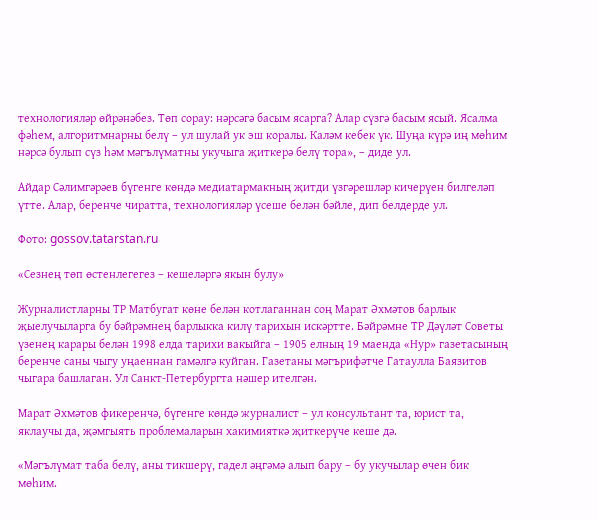технологияләр өйрәнәбез. Төп сорау: нәрсәгә басым ясарга? Алар сүзгә басым ясый. Ясалма фәһем, алгоритмнарны белү – ул шулай ук эш коралы. Каләм кебек үк. Шуңа күрә иң мөһим нәрсә булып сүз һәм мәгълүматны укучыга җиткерә белү тора», – диде ул.

Айдар Сәлимгәрәев бүгенге көндә медиатармакның җитди үзгәрешләр кичерүен билгеләп үтте. Алар, беренче чиратта, технологияләр үсеше белән бәйле, дип белдерде ул.

Фото: gossov.tatarstan.ru

«Сезнең төп өстенлегегез – кешеләргә якын булу»

Журналистларны ТР Матбугат көне белән котлаганнан соң Марат Әхмәтов барлык җыелучыларга бу бәйрәмнең барлыкка килү тарихын искәртте. Бәйрәмне ТР Дәүләт Советы үзенең карары белән 1998 елда тарихи вакыйга – 1905 елның 19 маенда «Нур» газетасының беренче саны чыгу уңаеннан гамәлгә куйган. Газетаны мәгърифәтче Гатаулла Баязитов чыгара башлаган. Ул Санкт-Петербургта нәшер ителгән.

Марат Әхмәтов фикеренчә, бүгенге көндә журналист – ул консультант та, юрист та, яклаучы да, җәмгыять проблемаларын хакимияткә җиткерүче кеше дә.

«Мәгълүмат таба белү, аны тикшерү, гадел әңгәмә алып бару – бу укучылар өчен бик мөһим.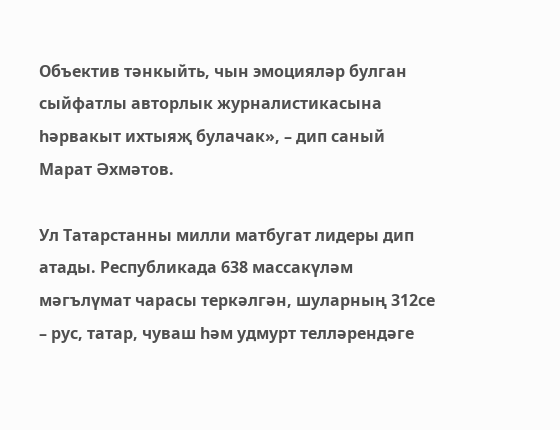Объектив тәнкыйть, чын эмоцияләр булган сыйфатлы авторлык журналистикасына һәрвакыт ихтыяҗ булачак», – дип саный Марат Әхмәтов.

Ул Татарстанны милли матбугат лидеры дип атады. Республикада 638 массакүләм мәгълүмат чарасы теркәлгән, шуларның 312се – рус, татар, чуваш һәм удмурт телләрендәге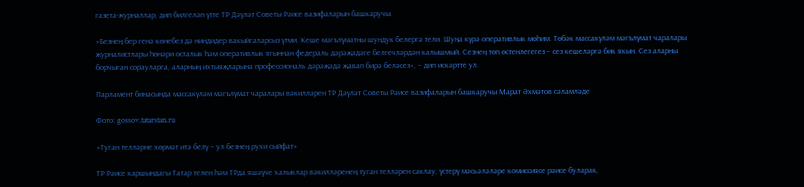газета-журналлар, дип билгеләп үтте ТР Дәүләт Советы Рәисе вазифаларын башкаручы.

«Безнең бер генә көнебез дә ниндидер вакыйгаларсыз үтми. Кеше мәгълүматны шундук белергә тели. Шуңа күрә оперативлык мөһим. Төбәк массакүләм мәгълүмат чаралары журналистлары һөнәри осталык һәм оперативлык ягыннан федераль дәрәҗәдәге белгечләрдән калышмый. Сезнең төп өстенлегегез – сез кешеләргә бик якын. Сез аларны борчыган сорауларга, аларның ихтыяҗларына профессиональ дәрәҗәдә җавап бирә беләсез», – дип искәртте ул.

Парламент бинасында массакүләм мәгълүмат чаралары вәкилләрен ТР Дәүләт Советы Рәисе вазифаларын башкаручы Марат Әхмәтов сәламләде

Фото: gossov.tatarstan.ru

«Туган телләрне хөрмәт итә белү – ул безнең рухи сыйфат»

ТР Рәисе каршындагы Татар телен һәм ТРда яшәүче халыклар вәкилләренең туган телләрен саклау, үстерү мәсьәләләре комиссиясе рәисе буларак,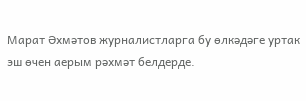Марат Әхмәтов журналистларга бу өлкәдәге уртак эш өчен аерым рәхмәт белдерде.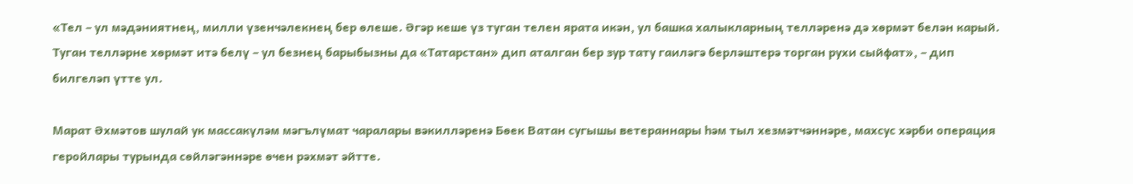«Тел – ул мәдәниятнең, милли үзенчәлекнең бер өлеше. Әгәр кеше үз туган телен ярата икән, ул башка халыкларның телләренә дә хөрмәт белән карый. Туган телләрне хөрмәт итә белү – ул безнең барыбызны да «Татарстан» дип аталган бер зур тату гаиләгә берләштерә торган рухи сыйфат», – дип билгеләп үтте ул.

Марат Әхмәтов шулай ук массакүләм мәгълүмат чаралары вәкилләренә Бөек Ватан сугышы ветераннары һәм тыл хезмәтчәннәре, махсус хәрби операция геройлары турында сөйләгәннәре өчен рәхмәт әйтте.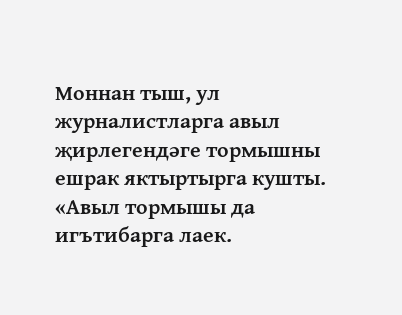Моннан тыш, ул журналистларга авыл җирлегендәге тормышны ешрак яктыртырга кушты. «Авыл тормышы да игътибарга лаек.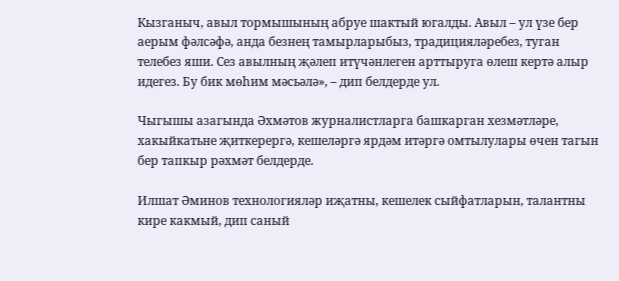Кызганыч, авыл тормышының абруе шактый югалды. Авыл – ул үзе бер аерым фәлсәфә, анда безнең тамырларыбыз, традицияләребез, туган телебез яши. Сез авылның җәлеп итүчәнлеген арттыруга өлеш кертә алыр идегез. Бу бик мөһим мәсьәлә», – дип белдерде ул.

Чыгышы азагында Әхмәтов журналистларга башкарган хезмәтләре, хакыйкатьне җиткерергә, кешеләргә ярдәм итәргә омтылулары өчен тагын бер тапкыр рәхмәт белдерде.

Илшат Әминов технологияләр иҗатны, кешелек сыйфатларын, талантны кире какмый, дип саный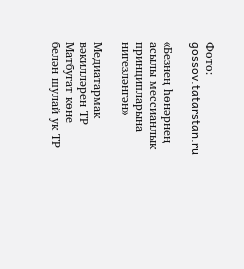Фото: gossov.tatarstan.ru

«Безнең һөнәрнең асылы мессианлык принципларына нигезләнгән»

Медиатармак вәкилләрен ТР Матбугат көне белән шулай ук ТР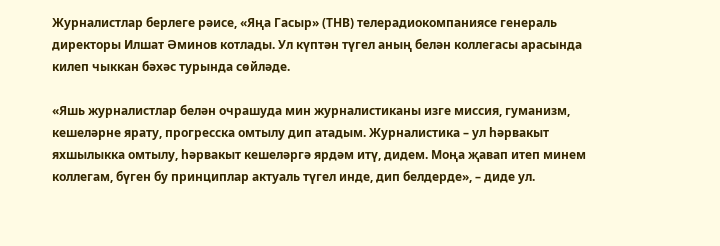Журналистлар берлеге рәисе, «Яңа Гасыр» (ТНВ) телерадиокомпаниясе генераль директоры Илшат Әминов котлады. Ул күптән түгел аның белән коллегасы арасында килеп чыккан бәхәс турында сөйләде.

«Яшь журналистлар белән очрашуда мин журналистиканы изге миссия, гуманизм, кешеләрне ярату, прогресска омтылу дип атадым. Журналистика – ул һәрвакыт яхшылыкка омтылу, һәрвакыт кешеләргә ярдәм итү, дидем. Моңа җавап итеп минем коллегам, бүген бу принциплар актуаль түгел инде, дип белдерде», – диде ул.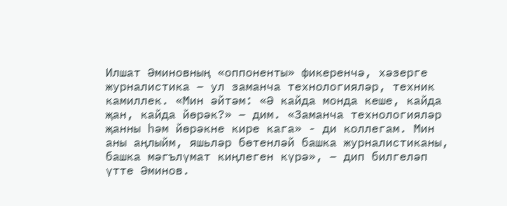Илшат Әминовның «оппоненты» фикеренчә, хәзерге журналистика – ул заманча технологияләр, техник камиллек. «Мин әйтәм: «Ә кайда монда кеше, кайда җан, кайда йөрәк?» – дим. «Заманча технологияләр җанны һәм йөрәкне кире кага» - ди коллегам. Мин аны аңлыйм, яшьләр бөтенләй башка журналистиканы, башка мәгълүмат киңлеген күрә», – дип билгеләп үтте Әминов.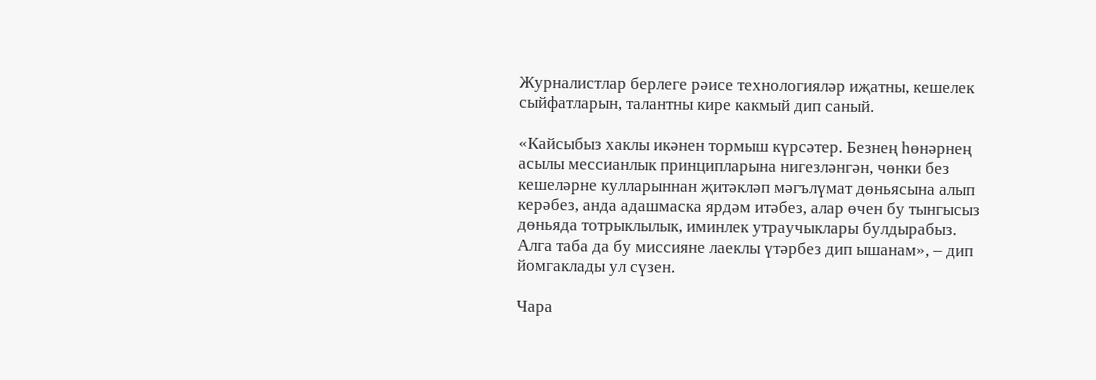Журналистлар берлеге рәисе технологияләр иҗатны, кешелек сыйфатларын, талантны кире какмый дип саный.

«Кайсыбыз хаклы икәнен тормыш күрсәтер. Безнең һөнәрнең асылы мессианлык принципларына нигезләнгән, чөнки без кешеләрне кулларыннан җитәкләп мәгълүмат дөньясына алып керәбез, анда адашмаска ярдәм итәбез, алар өчен бу тынгысыз дөньяда тотрыклылык, иминлек утраучыклары булдырабыз. Алга таба да бу миссияне лаеклы үтәрбез дип ышанам», – дип йомгаклады ул сүзен.

Чара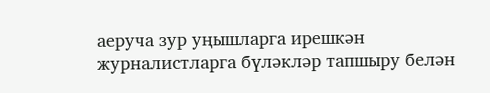аеруча зур уңышларга ирешкән журналистларга бүләкләр тапшыру белән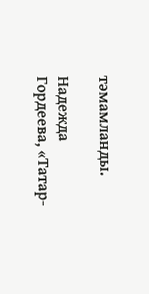тәмамланды.

Надежда Гордеева, «Татар-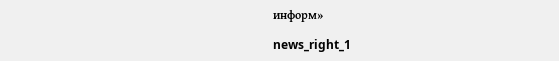информ»

news_right_1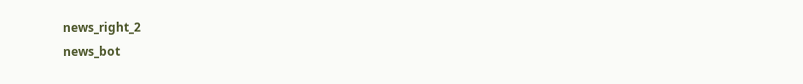news_right_2
news_bot